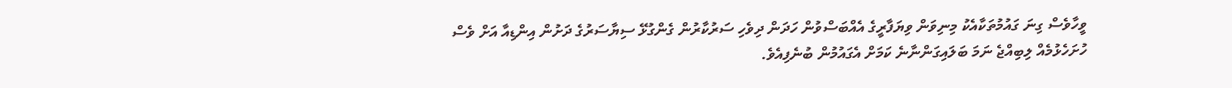ވީހާވެސް ގިނަ ގައުމުތަކާއެކު މިނިވަން ވިޔަފާރީގެ އެއްބަސްވުން ހަދަން ދިވެހި ސަރުކާރުން ގެންގުޅޭ ސިޔާސަރުގެ ދަށުން އިންޑިއާ އަށް ވެސް ހުށަހެޅުމެއް ލިބިއްޖެ ނަމަ ބަލައިގަންނާނެ ކަމަށް އެގައުމުން ބުނެފިއެވެ.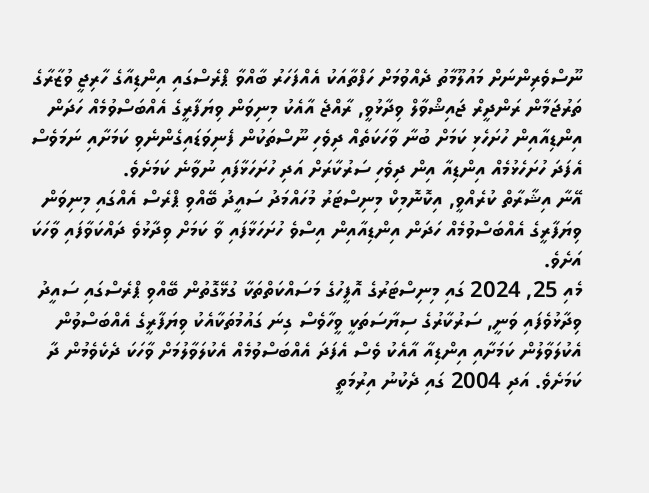ނޫސްވެރިންނަށް މައުލޫމާތު ދެއްވުމަށް ހަފްތާއަކު އެއްފަހަރު ބާއްވާ ޕްރެސްގައި އިންޑިއާގެ ހާރިޖީ ވުޒާރާގެ ތަރުޖަމާން ރަންދީރް ޖައިޝްވާލް ވިދާޅުވީ, ރާއްޖެ އާއެކު މިނިވަން ވިޔަފާރީގެ އެއްބަސްވުމެއް ހަދަން އިންޑިއާއިން ހުށަހެޅި ކަމަށް ބުނާ ވާހަކަތެއް ދިވެހި ނޫސްތަކުން ފެނިވަޑައިގެންނެވި ކަމަށާއި ނަމަވެސް އެފަދަ ހުށަހެޅުމެއް އިންޑިއާ އިން ދިވެހި ސަރުކާރަށް އަދި ހުށަހަޅާފައި ނުވާނެ ކަމަށެވެ.
އޭނާ އިޝާރާތް ކުރެއްވީ, އިކޮނޮމިކް މިނިސްޓަރު މުހައްމަދު ސައީދު ބޭއްވި ޕްރެސް އެއްގައި މިނިވަން ވިޔަފާރީގެ އެއްބަސްވުމެއް ހަދަން އިންޑިއާއިން އިސްވެ ހުށަހަޅާފައި ވާ ކަމަށް ވިދާޅުވެ ދައްކަވާފައި ވާހަކަ އަށެވެ.
މެއި 25, 2024 ގައި މިނިސްޓަރުގެ އޮފީހުގެ މަސައްކަތްތަކާ ގުޅޭގޮތުން ބޭއްވި ޕްރެސްގައި ސައީދު ވިދާޅުވެފައި ވަނީ, ސަރުކާރުގެ ސިޔާސަތަކީ ވީހާވެސް ގިނަ ގައުމުތަކާއެކު ވިޔަފާރީގެ އެއްބަސްވުން އެކުލަވާލުން ކަމަށާއި އިންޑިއާ އާއެކު ވެސް އެފަދަ އެއްބަސްވުމެއް އެކުލަވާލުމަށް ވާހަކަ ދެކެވެމުން ދާ ކަމަށެވެ. އަދި 2004 ގައި ދެކުނު އިރުމަތީ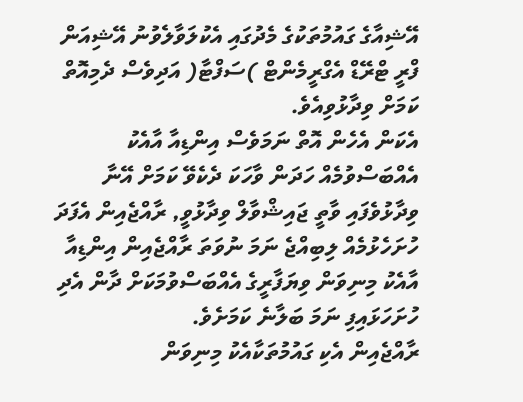އޭޝިއާގެ ގައުމުތަކުގެ މެދުގައި އެކުލަވާލެވުނު އޭޝިއަން ފްރީ ޓްރޭޑް އެގްރީމެންޓް )ސަފްޓާ( އަދިވެސް ދެމިއޮތް ކަމަށް ވިދާޅުވިއެވެ.
އެކަން އެހެން އޮތް ނަމަވެސް އިންޑިއާ އާއެކު އެއްބަސްވުމެއް ހަދަން ވާހަކަ ދެކެވޭ ކަމަށް އޭނާ ވިދާޅުވެފައި ވާތީ ޖައިޝްވާލް ވިދާޅުވީ, ރާއްޖެއިން އެފަދަ ހުށަހެޅުމެއް ލިބިއްޖެ ނަމަ ނުވަތަ ރާއްޖެއިން އިންޑިއާ އާއެކު މިނިވަން ވިޔަފާރީގެ އެއްބަސްވުމަކަށް ދާން އެދި ހުށަހަޅައިފި ނަމަ ބަލާނެ ކަމަށެވެ.
ރާއްޖެއިން އެކި ގައުމުތަކާއެކު މިނިވަން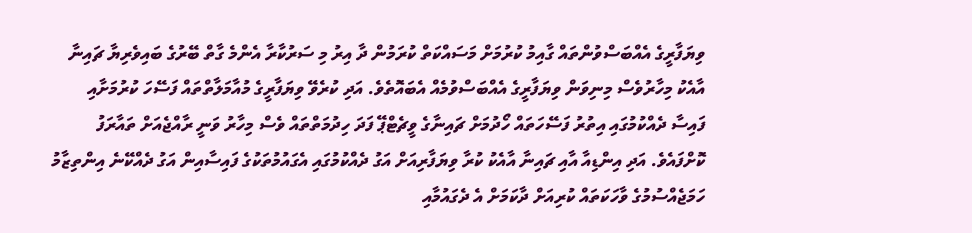ވިޔަފާރީގެ އެއްބަސްވުންތައް ގާއިމު ކުރުމަށް މަސައްކަތް ކުރަމުން ދާ އިރު މި ސަރުކާރާ އެންމެ ގާތް ބޭރުގެ ބައިވެރިޔާ ޗައިނާ އާއެކު މިހާރުވެސް މިނިވަން ވިޔަފާރީގެ އެއްބަސްވުމެއް އެބައޮތެވެ. އަދި ކުރެވޭ ވިޔަފާރީގެ މުއާމަލާތްތައް ފަސޭހަ ކުރުމަށާއި ފައިސާ ދެއްކުމުގައި އިތުރު ފަސޭހަތައް ހޯދުމަށް ޗައިނާގެ ވީޗެޓްޕޭ ފަދަ ހިދުމަތްތައް ވެސް މިހާރު ވަނީ ރާއްޖެއަށް ތައާރަފު ކޮށްފައެވެ. އަދި އިންޑިއާ އާއި ޗައިނާ އާއެކު ކުރާ ވިޔަފާރިއަށް އަގު ދެއްކުމުގައި އެގައުމުތަކުގެ ފައިސާއިން އަގު ދެއްކޭނެ އިންތިޒާމު ހަމަޖެއްސުމުގެ ވާހަކަތައް ކުރިއަށް ދާކަމަށް އެ ދެގައުމާއި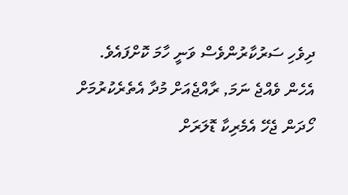ދިވެހި ސަރުކާރުންވެސް ވަނީ ހާމަ ކޮށްފައެވެ. އެހެން ވެއްޖެ ނަމަ, ރާއްޖެއަށް މުދާ އެތެރެކުރުމަށް ހޯދަން ޖެހޭ އެމެރިކާ ޑޮލަރަށް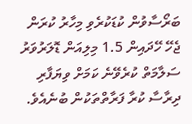ބަރޯސާވުން ކުޑަކުރެވި މިހާރު ކުރަން ޖެހޭ ހޭދައިން 1.5 މިލިއަން ޑޮލަރުވަރު ސަލާމަތް ކުރެވޭނެ ކަމަށް ވިޔަފާރި ދިރާސާ ކުރާ ފަރާތްތަކުން ބުނެއެވެ.